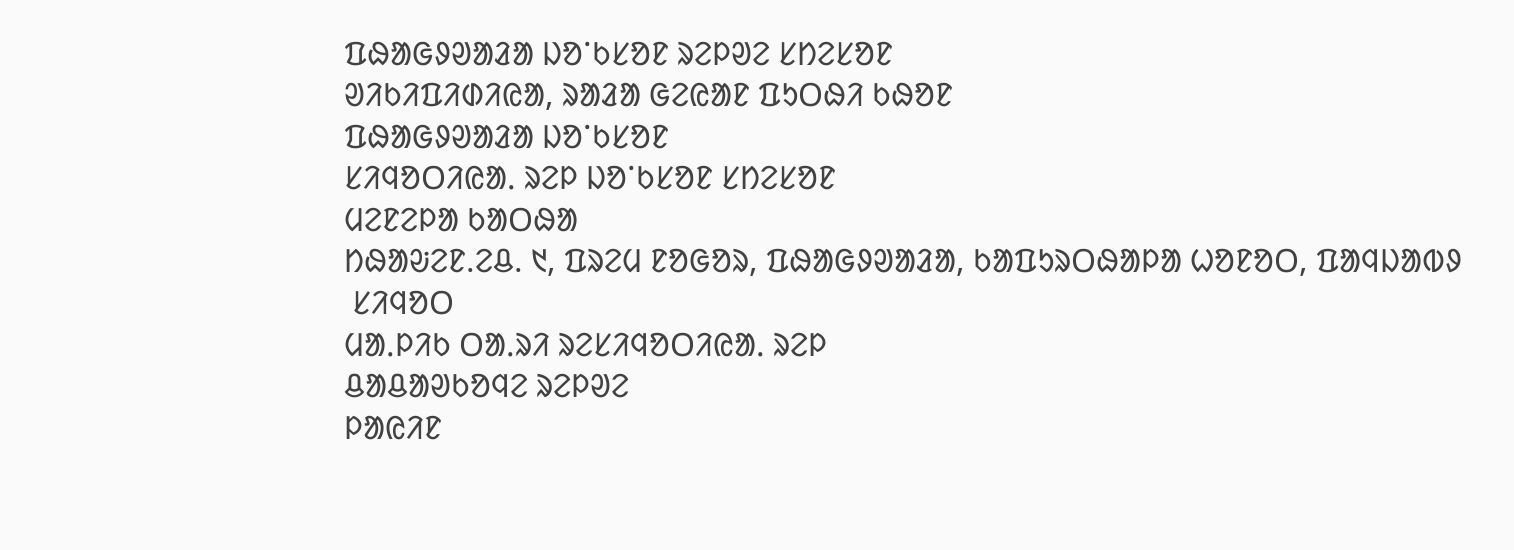ᱯᱷᱟᱜᱽᱣᱟᱲᱟ ᱡᱚᱸᱠᱥᱚᱱ ᱨᱮᱞᱣᱮ ᱥᱴᱮᱥᱚᱱ
ᱣᱤᱠᱤᱯᱤᱰᱤᱭᱟ, ᱨᱟᱲᱟ ᱜᱮᱭᱟᱱ ᱯᱩᱛᱷᱤ ᱠᱷᱚᱱ
ᱯᱷᱟᱜᱽᱣᱟᱲᱟ ᱡᱚᱸᱠᱥᱚᱱ
ᱥᱤᱧᱚᱛᱤᱭᱟᱹ ᱨᱮᱞ ᱡᱚᱸᱠᱥᱚᱱ ᱥᱴᱮᱥᱚᱱ
ᱢᱮᱱᱮᱞᱟ ᱠᱟᱛᱷᱟ
ᱴᱷᱟᱶᱮᱱ.ᱮᱪ. ᱑, ᱯᱨᱮᱢ ᱱᱚᱜᱚᱨ, ᱯᱷᱟᱜᱽᱣᱟᱲᱟ, ᱠᱟᱯᱩᱨᱛᱷᱟᱞᱟ ᱦᱚᱱᱚᱛ, ᱯᱟᱧᱡᱟᱵᱽ
 ᱥᱤᱧᱚᱛ
ᱢᱟᱹᱞᱤᱠ ᱛᱟᱹᱨᱤ ᱨᱮᱥᱤᱧᱚᱛᱤᱭᱟᱹ ᱨᱮᱞ
ᱪᱟᱪᱟᱣᱠᱚᱧᱮ ᱨᱮᱞᱣᱮ
ᱞᱟᱭᱤᱱ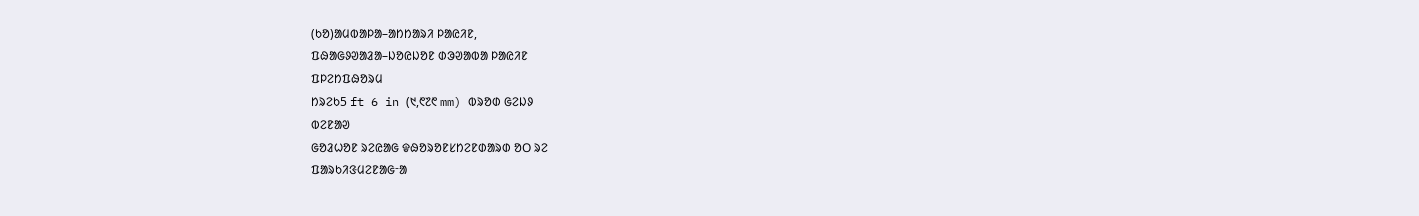(ᱠᱚ)ᱟᱢᱵᱟᱞᱟ–ᱟᱴᱴᱟᱨᱤ ᱞᱟᱭᱤᱱ,
ᱯᱷᱟᱜᱽᱣᱟᱲᱟ–ᱡᱚᱭᱡᱚᱱ ᱰᱳᱣᱟᱵᱟ ᱞᱟᱭᱤᱱ
ᱯᱞᱮᱴᱯᱷᱚᱨᱢ
ᱴᱨᱮᱠ5 ft 6 in (᱑,᱖᱗᱖ mm) ᱵᱨᱚᱰ ᱜᱮᱡᱽ
ᱵᱮᱱᱟᱣ
ᱜᱚᱲᱦᱚᱱ ᱨᱮᱭᱟᱜ ᱫᱷᱚᱨᱚᱱᱥᱴᱮᱱᱰᱟᱨᱰ ᱚᱛ ᱨᱮ
ᱯᱟᱨᱠᱤᱝᱢᱮᱱᱟᱜᱼᱟ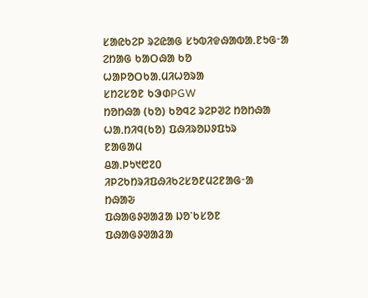ᱥᱟᱭᱠᱮᱞ ᱨᱮᱭᱟᱜ ᱥᱩᱵᱤᱫᱷᱟᱵᱟᱹᱱᱩᱜᱼᱟ
ᱮᱴᱟᱜ ᱠᱟᱛᱷᱟ ᱠᱚ
ᱦᱟᱞᱚᱛᱠᱟᱹᱢᱤᱦᱚᱨᱟ
ᱥᱴᱮᱥᱚᱱ ᱠᱳᱰPGW
ᱴᱚᱴᱷᱟ (ᱠᱚ) ᱠᱚᱧᱮ ᱨᱮᱞᱣᱮ ᱴᱚᱴᱷᱟ
ᱦᱟᱹᱴᱤᱧ(ᱠᱚ) ᱯᱷᱤᱨᱚᱡᱽᱯᱩᱨ
ᱱᱟᱜᱟᱢ
ᱪᱟᱹᱞᱩ᱑᱘᱗᱐
ᱤᱞᱮᱠᱴᱨᱤᱯᱷᱤᱠᱮᱥᱚᱱᱢᱮᱱᱟᱜᱼᱟ
ᱴᱷᱟᱶ
ᱯᱷᱟᱜᱽᱣᱟᱲᱟ ᱡᱚᱸᱠᱥᱚᱱ
ᱯᱷᱟᱜᱽᱣᱟᱲᱟ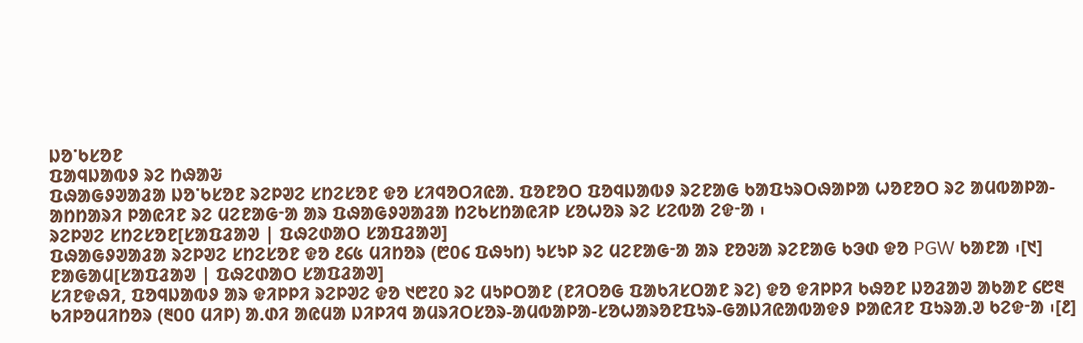ᱡᱚᱸᱠᱥᱚᱱ
ᱯᱟᱧᱡᱟᱵᱽ ᱨᱮ ᱴᱷᱟᱶ
ᱯᱷᱟᱜᱽᱣᱟᱲᱟ ᱡᱚᱸᱠᱥᱚᱱ ᱨᱮᱞᱣᱮ ᱥᱴᱮᱥᱚᱱ ᱫᱚ ᱥᱤᱧᱚᱛᱤᱭᱟᱹ ᱯᱚᱱᱚᱛ ᱯᱚᱧᱡᱟᱵᱽ ᱨᱮᱱᱟᱜ ᱠᱟᱯᱩᱨᱛᱷᱟᱞᱟ ᱦᱚᱱᱚᱛ ᱨᱮ ᱟᱢᱵᱟᱞᱟ-ᱟᱴᱴᱟᱨᱤ ᱞᱟᱭᱤᱱ ᱨᱮ ᱢᱮᱱᱟᱜᱼᱟ ᱟᱨ ᱯᱷᱟᱜᱽᱣᱟᱲᱟ ᱴᱮᱠᱥᱴᱟᱭᱤᱞ ᱥᱚᱦᱚᱨ ᱨᱮ ᱥᱮᱵᱟ ᱮᱫᱼᱟ ᱾
ᱨᱮᱞᱣᱮ ᱥᱴᱮᱥᱚᱱ[ᱥᱟᱯᱲᱟᱣ | ᱯᱷᱮᱰᱟᱛ ᱥᱟᱯᱲᱟᱣ]
ᱯᱷᱟᱜᱽᱣᱟᱲᱟ ᱨᱮᱞᱣᱮ ᱥᱴᱮᱥᱚᱱ ᱫᱚ ᱒᱔᱕ ᱢᱤᱴᱚᱨ (᱘᱐᱔ ᱯᱷᱩᱴ) ᱩᱥᱩᱞ ᱨᱮ ᱢᱮᱱᱟᱜᱼᱟ ᱟᱨ ᱱᱚᱶᱟ ᱨᱮᱱᱟᱜ ᱠᱳᱰ ᱫᱚ PGW ᱠᱟᱱᱟ ᱾[᱑]
ᱱᱟᱜᱟᱢ[ᱥᱟᱯᱲᱟᱣ | ᱯᱷᱮᱰᱟᱛ ᱥᱟᱯᱲᱟᱣ]
ᱥᱤᱱᱫᱷᱤ, ᱯᱚᱧᱡᱟᱵᱽ ᱟᱨ ᱫᱤᱞᱞᱤ ᱨᱮᱞᱣᱮ ᱫᱚ ᱑᱘᱗᱐ ᱨᱮ ᱢᱩᱞᱛᱟᱱ (ᱱᱤᱛᱚᱜ ᱯᱟᱠᱤᱥᱛᱟᱱ ᱨᱮ) ᱫᱚ ᱫᱤᱞᱞᱤ ᱠᱷᱚᱱ ᱡᱚᱲᱟᱣ ᱟᱠᱟᱱ ᱔᱘᱓ ᱠᱤᱞᱚᱢᱤᱴᱚᱨ (᱓᱐᱐ ᱢᱤᱞ) ᱟᱹᱰᱤ ᱟᱭᱢᱟ ᱡᱤᱞᱤᱧ ᱟᱢᱨᱤᱛᱥᱚᱨ-ᱟᱢᱵᱟᱞᱟ-ᱥᱚᱦᱟᱨᱚᱱᱯᱩᱨ-ᱜᱟᱡᱤᱭᱟᱵᱟᱫᱽ ᱞᱟᱭᱤᱱ ᱯᱩᱨᱟᱹᱣ ᱠᱮᱫᱼᱟ ᱾[᱒]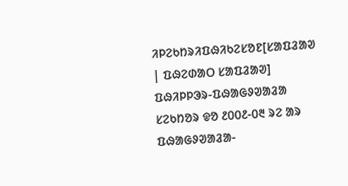ᱤᱞᱮᱠᱴᱨᱤᱯᱷᱤᱠᱮᱥᱚᱱ[ᱥᱟᱯᱲᱟᱣ | ᱯᱷᱮᱰᱟᱛ ᱥᱟᱯᱲᱟᱣ]
ᱯᱷᱤᱞᱞᱳᱨ-ᱯᱷᱟᱜᱽᱣᱟᱲᱟ ᱥᱮᱠᱴᱚᱨ ᱫᱚ ᱒᱐᱐᱒-᱐᱓ ᱨᱮ ᱟᱨ ᱯᱷᱟᱜᱽᱣᱟᱲᱟ-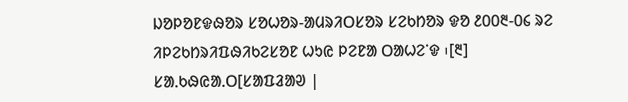ᱡᱚᱞᱚᱱᱫᱷᱚᱨ ᱥᱚᱦᱚᱨ-ᱟᱢᱨᱤᱛᱥᱚᱨ ᱥᱮᱠᱴᱚᱨ ᱫᱚ ᱒᱐᱐᱓-᱐᱔ ᱨᱮ ᱤᱞᱮᱠᱴᱨᱤᱯᱷᱤᱠᱮᱥᱚᱱ ᱦᱩᱭ ᱞᱮᱱᱟ ᱛᱟᱦᱮᱸᱫ ᱾[᱓]
ᱥᱟᱹᱠᱷᱭᱟᱹᱛ[ᱥᱟᱯᱲᱟᱣ |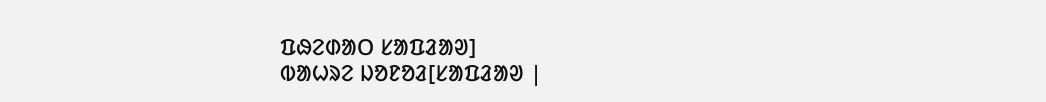ᱯᱷᱮᱰᱟᱛ ᱥᱟᱯᱲᱟᱣ]
ᱵᱟᱦᱨᱮ ᱡᱚᱱᱚᱲ[ᱥᱟᱯᱲᱟᱣ |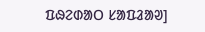ᱯᱷᱮᱰᱟᱛ ᱥᱟᱯᱲᱟᱣ]